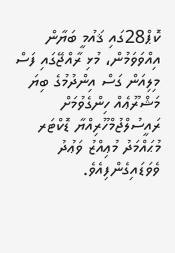ކޮޕް28ގައި ޤައުމީ ބަޔާން އިއްވަވަމުން، މުޅި ރާއްޖޭގައި ފަސް މިލިއަން ގަސް އިންދުމުގެ ބިޔަ މަޝްރޫޢެއް ހިންގެވުމަށް ރައީސުލްޖުމްހޫރިއްޔާ ޑޮކްޓަރ މުޙައްމަދު މުޢިއްޒު ވަޢުދު ވެވަޑައިގެންފިއެވެ.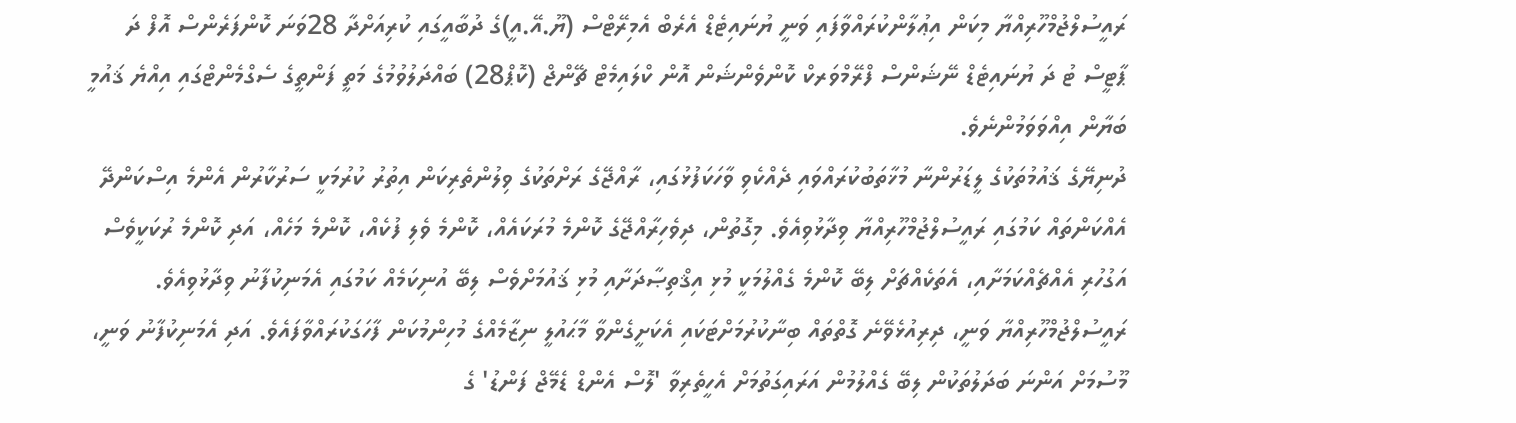ރައީސުލްޖުމްހޫރިއްޔާ މިކަން އިޢުލާންކުރައްވާފައި ވަނީ ޔުނައިޓެޑް އެރެބް އެމިރޭޓްސް (ޔޫ.އޭ.އީ)ގެ ދުބާއީގައި ކުރިއަށްދާ 28ވަނަ ކޮންފަރެންސް އޮފް ދަ ޕާޓީސް ޓު ދަ ޔުނައިޓެޑް ނޭޝަންސް ފްރޭމްވަރކް ކޮންވެންޝަން އޮން ކްލައިމެޓް ޗޭންޖް (ކޮޕް28) ބައްދަލުވުމުގެ މަތީ ފަންތީގެ ސެގްމެންޓްގައި އިއްޔެ ޤައުމީ ބަޔާން އިއްވަވަމުންނެވެ.
ދުނިޔޭގެ ޤައުމުތަކުގެ ލީޑަރުންނާ މުޚާތަބުކުރައްވައި ދެއްކެވި ވާހަކަފުޅުގައި، ރާއްޖޭގެ ރަށްތަކުގެ ވިލުންތެރިކަން އިތުރު ކުރުމަކީ ސަރުކާރުން އެންމެ އިސްކަންދޭ އެއްކަންތައް ކަމުގައި ރައީސުލްޖުމްހޫރިއްޔާ ވިދާޅުވިއެވެ. މިގޮތުން، ދިވެހިރާއްޖޭގެ ކޮންމެ މުރަކައެއް، ކޮންމެ ވެލި ފުކެއް، ކޮންމެ މަހެއް، އަދި ކޮންމެ ރުކަކީވެސް އަގުހުރި އެއްޗެއްކަމަށާއި، އެތަކެއްޗަށް ލިބޭ ކޮންމެ ގެއްލުމަކީ މުޅި އިޤްތިޞާދަށާއި މުޅި ޤައުމަށްވެސް ލިބޭ އުނިކަމެއް ކަމުގައި އެމަނިކުފާނު ވިދާޅުވިއެވެ.
ރައީސުލްޖުމްހޫރިއްޔާ ވަނީ، ދިރިއުޅެވޭނެ ގޮތްތައް ބިނާކުރުމަށްޓަކައި އެކަށީގެންވާ މާޙައުލީ ނިޒާމެއްގެ މުހިންމުކަން ފާހަގަކުރައްވާފައެވެ. އަދި އެމަނިކުފާނު ވަނީ، މޫސުމަށް އަންނަ ބަދަލުތަކުން ލިބޭ ގެއްލުމުން އަރައިގަތުމަށް އެހީތެރިވާ 'ލޮސް އެންޑް ޑެމޭޖް ފަންޑު' ގެ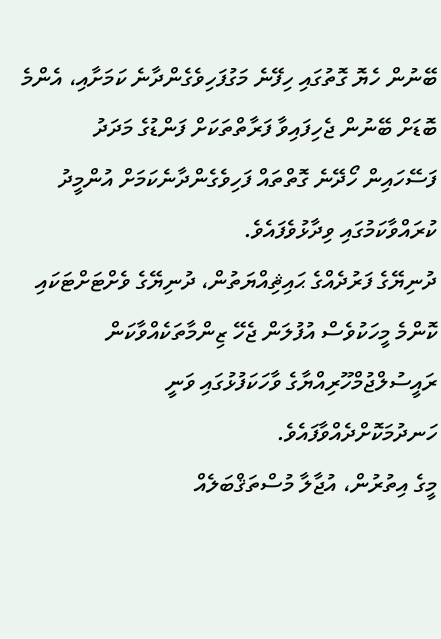ބޭނުން ހެޔޮ ގޮތުގައި ހިފޭނެ މަގުފަހިވެގެންދާނެ ކަމަށާއި، އެންމެ ބޮޑަށް ބޭނުން ޖެހިފައިވާ ފަރާތްތަކަށް ފަންޑުގެ މަދަދު ފަސޭހައިން ހޯދޭނެ ގޮތްތައް ފަހިވެގެންދާނެކަމަށް އުންމީދު ކުރައްވާކަމުގައި ވިދާޅުވެފައެވެ.
ދުނިޔޭގެ ފަރުދެއްގެ ޙައިޘިއްޔަތުން، ދުނިޔޭގެ ވެށްޓަށްޓަކައި ކޮންމެ މީހަކުވެސް އުފުލަން ޖެހޭ ޒިންމާތަކެއްވާކަން ރައީސުލްޖުމްހޫރިއްޔާގެ ވާހަކަފުޅުގައި ވަނީ ހަނދުމަކޮށްދެއްވާފައެވެ.
މީގެ އިތުރުން، އުޖާލާ މުސްތަޤްބަލެއް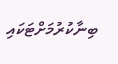ބިނާކުރުމަށްޓަކައި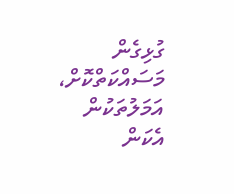ގުޅިގެން މަސައްކަތްކޮށް، އަމަލުތަކުން އެކަން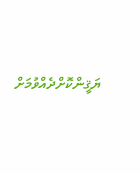ޔަޤީންކޮށްދެއްވުމަށް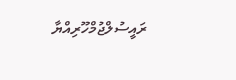ރައީސުލްޖުމްހޫރިއްޔާ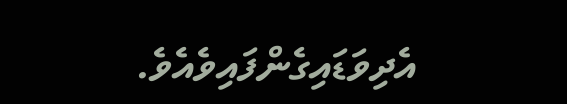އެދިވަޑައިގެންފައިވެއެވެ.